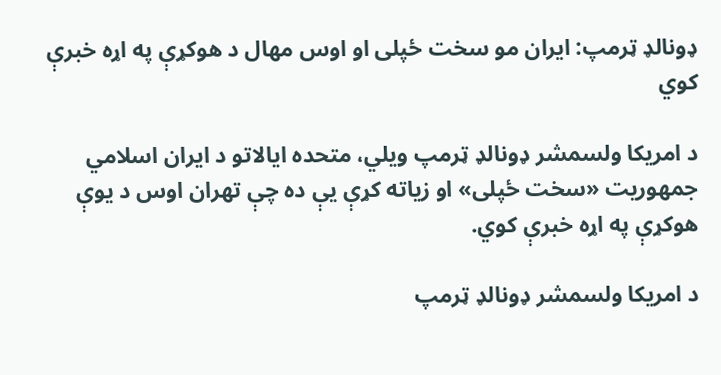ډونالډ ټرمپ: ایران مو سخت ځپلی او اوس مهال د هوکړې په اړه خبرې کوي

د امریکا ولسمشر ډونالډ ټرمپ ویلي، متحده ایالاتو د ایران اسلامي جمهوریت «سخت ځپلی» او زیاته کړې یې ده چې تهران اوس د یوې هوکړې په اړه خبرې کوي.

د امریکا ولسمشر ډونالډ ټرمپ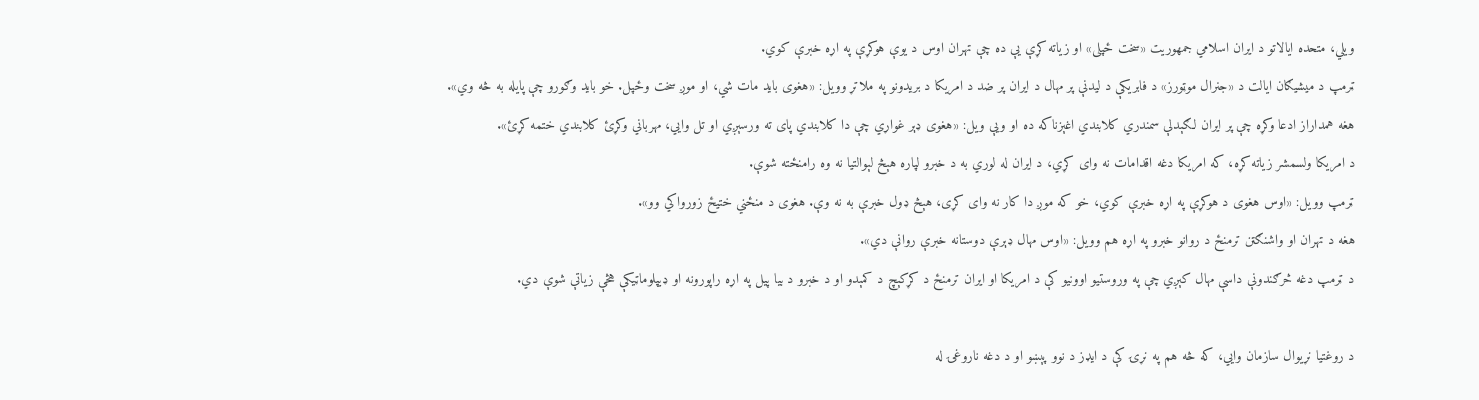ویلي، متحده ایالاتو د ایران اسلامي جمهوریت «سخت ځپلی» او زیاته کړې یې ده چې تهران اوس د یوې هوکړې په اړه خبرې کوي.
ټرمپ د میشیګان ایالت د «جنرال موټورز» د فابریکې د لیدنې پر مهال د ایران پر ضد د امریکا د بریدونو په ملاتړ وویل: «هغوی باید مات شي، او موږ سخت وځپل. خو باید وګورو چې پایله به څه وي».
هغه همداراز ادعا وکړه چې پر ایران لګېدلې سمندري کلابندي اغېزناکه ده او ویې ویل: «هغوی ډېر غواړي چې دا کلابندي پای ته ورسېږي او تل وایي، مهرباني وکړئ کلابندي ختمه کړئ».
د امریکا ولسمشر زیاته کړه، که امریکا دغه اقدامات نه وای کړي، د ایران له لوري به د خبرو لپاره هېڅ لېوالتیا نه وه رامنځته شوې.
ټرمپ وویل: «اوس هغوی د هوکړې په اړه خبرې کوي، خو که موږ دا کار نه وای کړی، هېڅ ډول خبرې به نه وې. هغوی د منځني ختیځ زورواکي وو».
هغه د تهران او واشنګټن ترمنځ د روانو خبرو په اړه هم وویل: «اوس مهال ډېرې دوستانه خبرې روانې دي».
د ټرمپ دغه څرګندونې داسې مهال کېږي چې په وروستیو اوونیو کې د امریکا او ایران ترمنځ د کړکېچ د کمېدو او د خبرو د بیا پیل په اړه راپورونه او ډیپلوماټیکې هڅې زیاتې شوې دي.

د روغتیا نړیوال سازمان وايي، که څه هم په نړۍ کې د ایډز د نوو پېښو او د دغه ناروغۍ له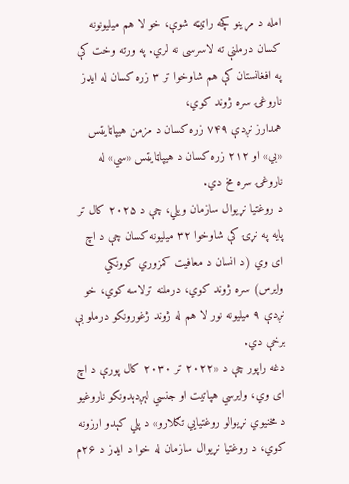امله د مړینو کچه راټیټه شوې، خو لا هم میلیونونه کسان درملنې ته لاسرسی نه لري. په ورته وخت کې په افغانستان کې هم شاوخوا تر ۳ زره کسان له ایډز ناروغۍ سره ژوند کوي،
همدارز نږدې ۷۴۹ زره کسان د مزمن هیپاټایټس «بي» او ۲۱۲ زره کسان د هیپاټایټس «سي» له ناروغۍ سره مخ دي.
د روغتیا نړیوال سازمان ویلي، چې د ۲۰۲۵ کال تر پایه په نړۍ کې شاوخوا ۳۲ میلیونه کسان چې د اچ ای وي (د انسان د معافیت کمزوري کوونکي وایرس) سره ژوند کوي، درملنه ترلاسه کوي، خو نږدې ۹ میلیونه نور لا هم له ژوند ژغورونکو درملو بې برخې دي.
دغه راپور چې د «۲۰۲۲ تر ۲۰۳۰ کال پورې د اچ ای وي، وایرسي هپاتیت او جنسي لېږدېدونکو ناروغیو د مخنیوي نړیوالو روغتیايي تګلارو» د پلي کېدو ارزونه کوي، د روغتیا نړیوال سازمان له خوا د ایډز د ۲۶م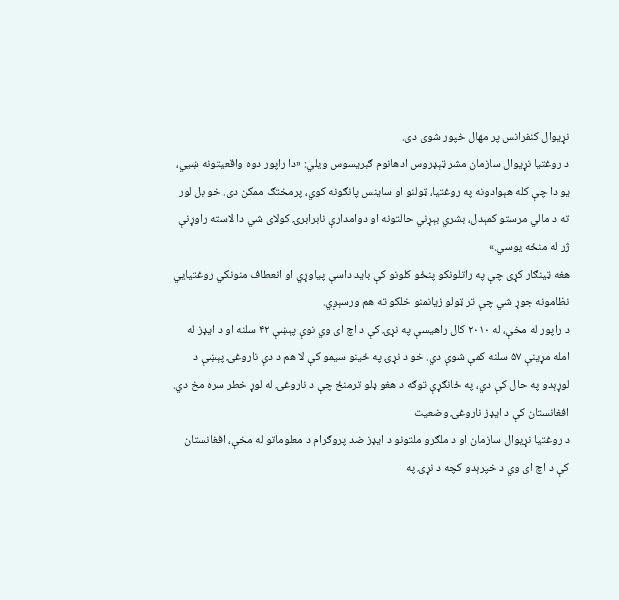نړیوال کنفرانس پر مهال خپور شوی دی.
د روغتیا نړیوال سازمان مشر ټېډروس ادهانوم ګبریسوس ویلي: «دا راپور دوه واقعیتونه ښيي، یو دا چې کله هېوادونه په روغتیا، ټولنو او ساینس پانګونه کوي، پرمختګ ممکن دی. خو بل لور ته د مالي مرستو کمېدل، بشري بېړني حالتونه او دوامدارې نابرابرۍ کولای شي دا لاسته راوړنې ژر له منځه یوسي.»
هغه ټینګار کړی چې په راتلونکو پنځو کلونو کې باید داسې پیاوړي او انعطاف منونکي روغتیايي نظامونه جوړ شي چې تر ټولو زیانمنو خلکو ته هم ورسېږي.
د راپور له مخې، له ۲۰۱۰ کال راهیسې په نړۍ کې د اچ ای وي نوې پېښې ۴۲ سلنه او د ایډز له امله مړینې ۵۷ سلنه کمې شوې دي. خو د نړۍ په ځینو سیمو کې لا هم د دې ناروغۍ پېښې د لوړېدو په حال کې دي، په ځانګړې توګه د هغو ډلو ترمنځ چې د ناروغۍ له لوړ خطر سره مخ دي.
افغانستان کې د ایډز ناروغۍ وضعیت
د روغتیا نړیوال سازمان او د ملګرو ملتونو د ایډز ضد پروګرام د معلوماتو له مخې، افغانستان کې د اچ ای وي د خپرېدو کچه د نړۍ په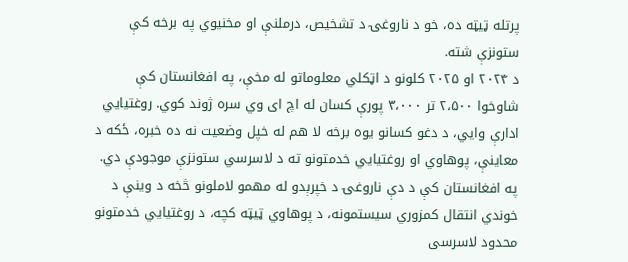پرتله ټیټه ده، خو د ناروغۍ د تشخیص، درملنې او مخنیوي په برخه کې ستونزې شته.
د ۲۰۲۴ او ۲۰۲۵ کلونو د اټکلي معلوماتو له مخې، په افغانستان کې شاوخوا ۲،۵۰۰ تر ۳،۰۰۰ پورې کسان له اچ ای وي سره ژوند کوي. روغتیايي ادارې وايي، د دغو کسانو یوه برخه لا هم له خپل وضعیت نه ده خبره، ځکه د معاینې، پوهاوي او روغتیايي خدمتونو ته د لاسرسي ستونزې موجودې دي.
په افغانستان کې د دې ناروغۍ د خپرېدو له مهمو لاملونو څخه د وینې د خوندي انتقال کمزوري سیستمونه، د پوهاوي ټیټه کچه، د روغتیايي خدمتونو محدود لاسرسی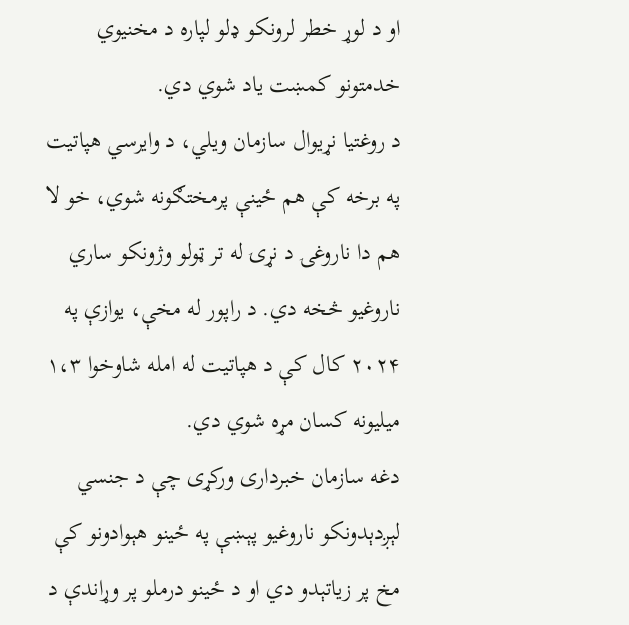او د لوړ خطر لرونکو ډلو لپاره د مخنیوي خدمتونو کمښت یاد شوي دي.
د روغتیا نړیوال سازمان ویلي، د وایرسي هپاتیت په برخه کې هم ځینې پرمختګونه شوي، خو لا هم دا ناروغۍ د نړۍ له تر ټولو وژونکو ساري ناروغیو څخه دي. د راپور له مخې، یوازې په ۲۰۲۴ کال کې د هپاتیت له امله شاوخوا ۱،۳ میلیونه کسان مړه شوي دي.
دغه سازمان خبرداری ورکړی چې د جنسي لېږدېدونکو ناروغیو پېښې په ځینو هېوادونو کې مخ پر زیاتېدو دي او د ځینو درملو پر وړاندې د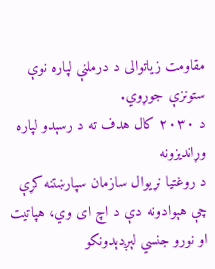مقاومت زیاتوالی د درملنې لپاره نوې ستونزې جوړوي.
د ۲۰۳۰ کال هدف ته د رسېدو لپاره وړاندیزونه
د روغتیا نړیوال سازمان سپارښتنه کړې چې هېوادونه دې د اچ ای وي، هپاتیت او نورو جنسي لېږدېدونکو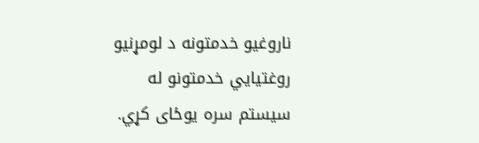ناروغیو خدمتونه د لومړنیو روغتیايي خدمتونو له سیستم سره یوځای کړي.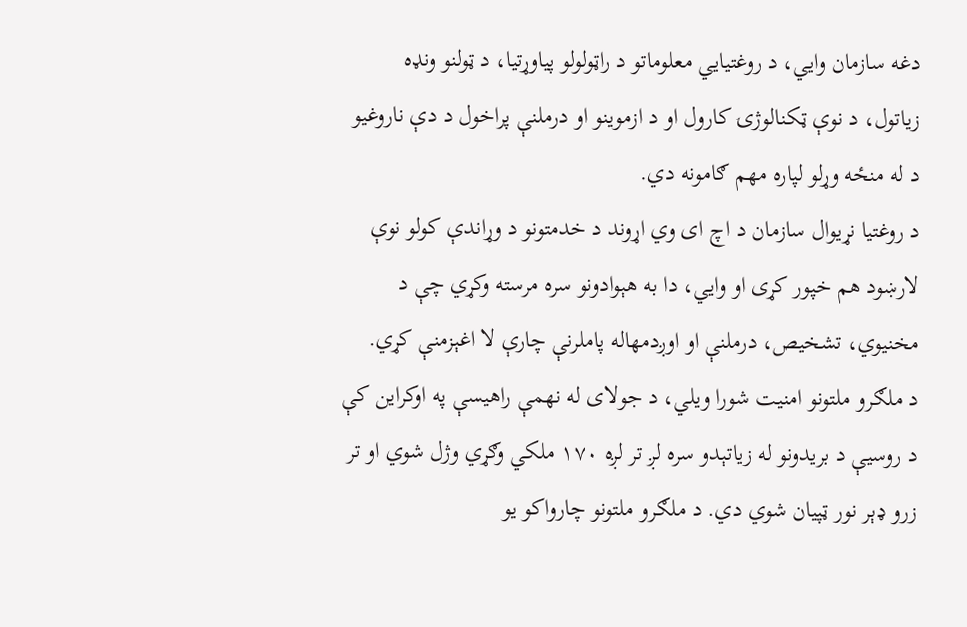دغه سازمان وايي، د روغتیايي معلوماتو د راټولولو پیاوړتیا، د ټولنو ونډه زیاتول، د نوې ټکنالوژۍ کارول او د ازموینو او درملنې پراخول د دې ناروغیو د له منځه وړلو لپاره مهم ګامونه دي.
د روغتیا نړیوال سازمان د اچ ای وي اړوند د خدمتونو د وړاندې کولو نوې لارښود هم خپور کړی او وايي، دا به هېوادونو سره مرسته وکړي چې د مخنیوي، تشخیص، درملنې او اوږدمهاله پاملرنې چارې لا اغېزمنې کړي.
د ملګرو ملتونو امنیت شورا ویلي، د جولای له نهمې راهیسې په اوکراین کې د روسیې د بریدونو له زیاتېدو سره لږ تر لږه ۱۷۰ ملکي وګړي وژل شوي او تر زرو ډېر نور ټپیان شوي دي. د ملګرو ملتونو چارواکو یو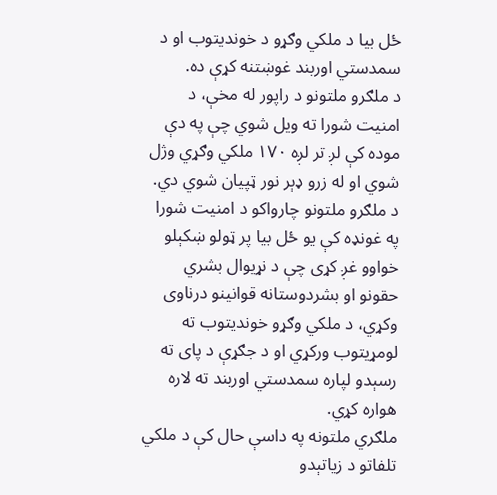ځل بیا د ملکي وګړو د خوندیتوب او د سمدستي اوربند غوښتنه کړې ده.
د ملګرو ملتونو د راپور له مخې، د امنیت شورا ته ویل شوي چې په دې موده کې لږ تر لږه ۱۷۰ ملکي وګړي وژل شوي او له زرو ډېر نور ټپیان شوي دي.
د ملګرو ملتونو چارواکو د امنیت شورا په غونډه کې یو ځل بیا پر ټولو ښکېلو خواوو غږ کړی چې د نړیوال بشري حقونو او بشردوستانه قوانینو درناوی وکړي، د ملکي وګړو خوندیتوب ته لومړیتوب ورکړي او د جګړې د پای ته رسېدو لپاره سمدستي اوربند ته لاره هواره کړي.
ملګري ملتونه په داسې حال کې د ملکي تلفاتو د زیاتېدو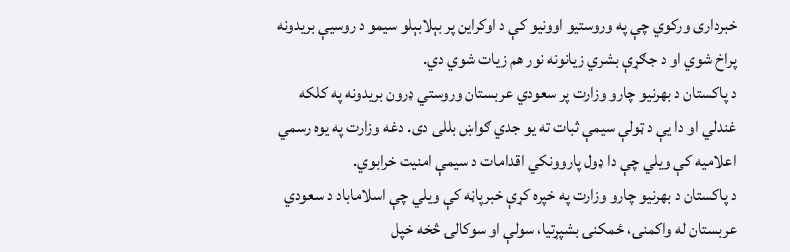خبرداری ورکوي چې په وروستیو اوونیو کې د اوکراین پر بېلابېلو سیمو د روسیې بریدونه پراخ شوي او د جګړې بشري زیانونه نور هم زیات شوي دي.
د پاکستان د بهرنیو چارو وزارت پر سعودي عربستان وروستي ډرون بریدونه په کلکه غندلي او دا یې د ټولې سیمې ثبات ته یو جدي ګواښ بللی دی. دغه وزارت په یوه رسمي اعلامیه کې ویلي چې دا ډول پاروونکي اقدامات د سیمې امنیت خرابوي.
د پاکستان د بهرنیو چارو وزارت په خپره کړې خبرپاڼه کې ویلي چې اسلاماباد د سعودي عربستان له واکمنۍ، ځمکنۍ بشپړتیا، سولې او سوکالۍ څخه خپل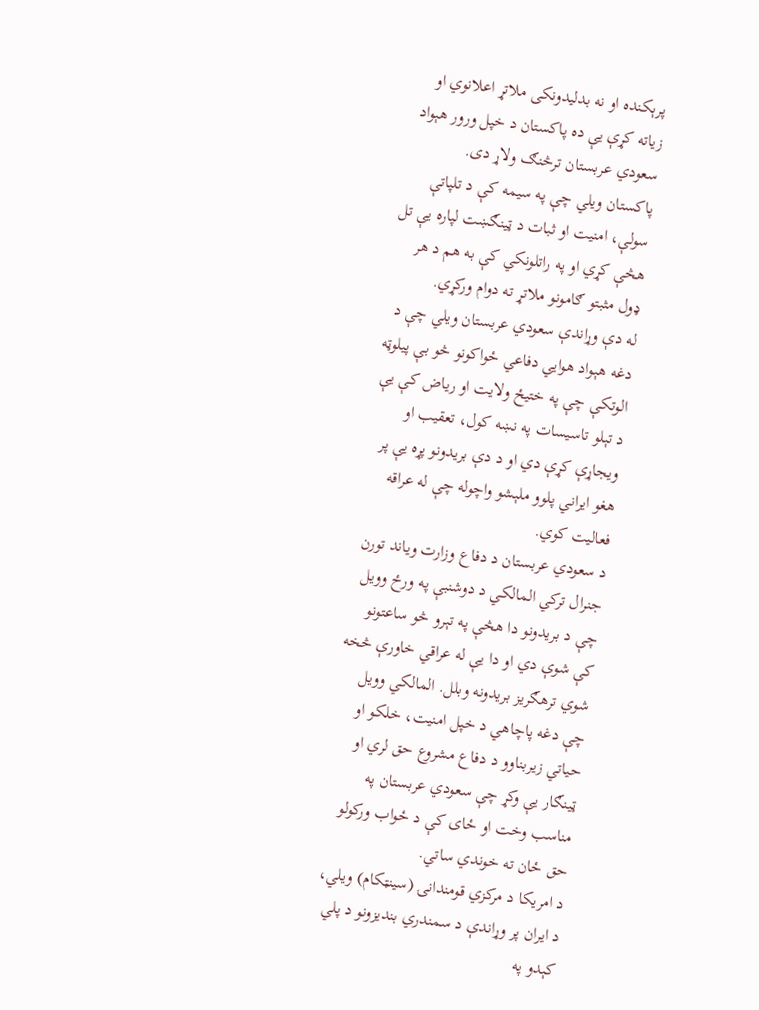پرېکنده او نه بدلیدونکی ملاتړ اعلانوي او زياته کړې یې ده پاکستان د خپل ورور هېواد سعودي عربستان ترڅنګ ولاړ دی.
پاکستان ویلي چې په سیمه کې د تلپاتې سولې، امنیت او ثبات د ټینګښت لپاره یې تل هڅې کړي او په راتلونکي کې به هم د هر ډول مثبتو ګامونو ملاتړ ته دوام ورکړي.
له دې وړاندې سعودي عربستان ويلي چې د دغه هېواد هوايي دفاعي ځواکونو څو بې پیلوټه الوتکې چې په ختیځ ولایت او ریاض کې یې د تېلو تاسیسات په نښه کول، تعقیب او ویجاړې کړې دي او د دې بریدونو پړه یې پر هغو ایراني پلوو ملېشو واچوله چې له عراقه فعالیت کوي.
د سعودي عربستان د دفاع وزارت ویاند تورن جنرال ترکي المالکي د دوشنبې په ورځ وویل چې د بریدونو دا هڅې په تېرو څو ساعتونو کې شوې دي او دا یې له عراقي خاورې څخه شوي ترهګریز بریدونه وبلل. المالکي وویل چې دغه پاچاهي د خپل امنیت، خلکو او حیاتي زیربناوو د دفاع مشروع حق لري او ټینګار یې وکړ چې سعودي عربستان په مناسب وخت او ځای کې د ځواب ورکولو حق ځان ته خوندي ساتي.
د امریکا د مرکزي قومندانۍ (سینټکام) ویلي، د ایران پر وړاندې د سمندري بندیزونو د پلي کېدو په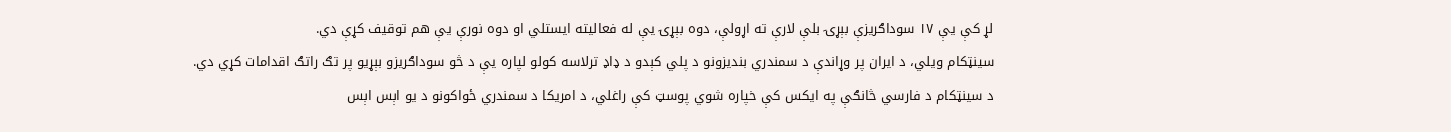لړ کې یې ۱۷ سوداګریزې بېړۍ بلې لارې ته اړولې، دوه بېړۍ یې له فعالیته ایستلي او دوه نورې یې هم توقیف کړې دي.
سینټکام ویلي، د ایران پر وړاندې د سمندري بندیزونو د پلي کېدو د ډاډ ترلاسه کولو لپاره یې د څو سوداګریزو بېړیو پر تګ راتګ اقدامات کړي دي.
د سینټکام د فارسي څانګې په ایکس کې خپاره شوي پوسټ کې راغلي، د امریکا د سمندري ځواکونو د یو اېس اېس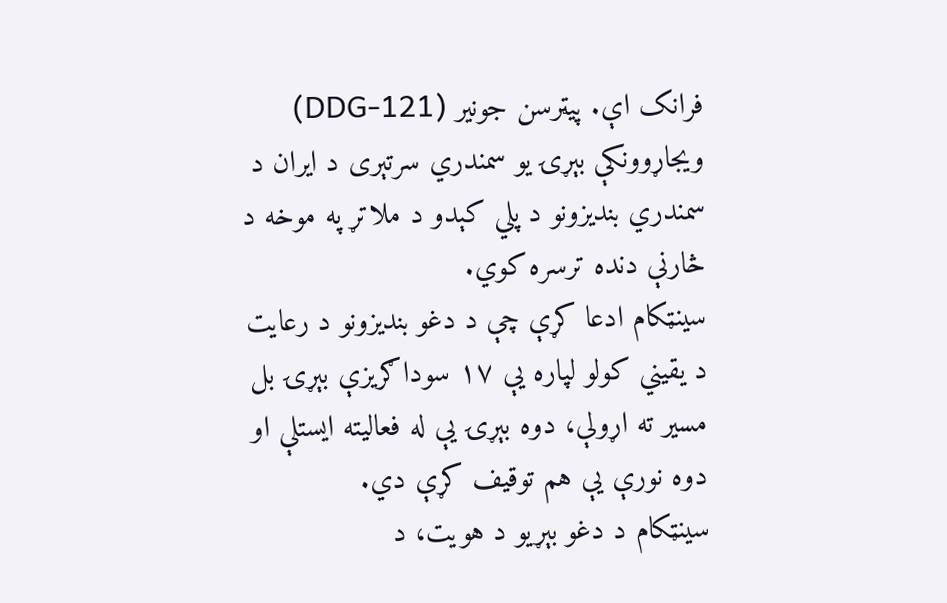فرانک اې. پیټرسن جونیر (DDG-121) ویجاړوونکې بېړۍ یو سمندري سرتېری د ایران د سمندري بندیزونو د پلي کېدو د ملاتړ په موخه د څارنې دنده ترسره کوي.
سینټکام ادعا کړې چې د دغو بندیزونو د رعایت د یقیني کولو لپاره یې ۱۷ سوداګریزې بېړۍ بل مسیر ته اړولې، دوه بېړۍ یې له فعالیته ایستلې او دوه نورې یې هم توقیف کړې دي.
سینټکام د دغو بېړیو د هویت، د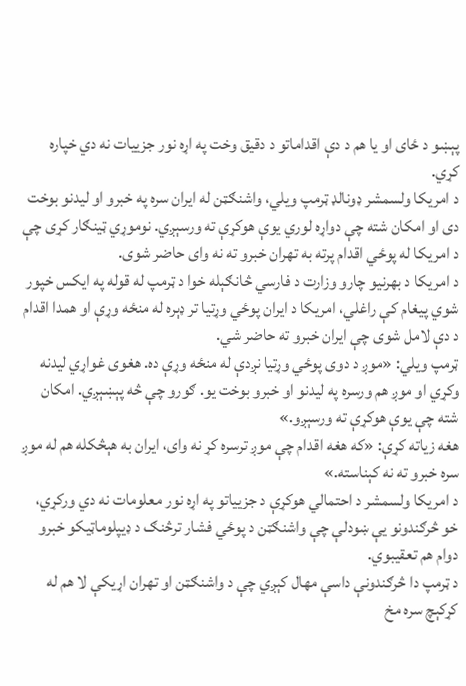پېښو د ځای او یا هم د دې اقداماتو د دقیق وخت په اړه نور جزییات نه دي خپاره کړي.
د امریکا ولسمشر ډونالډ ټرمپ ویلي، واشنګټن له ایران سره په خبرو او لیدنو بوخت دی او امکان شته چې دواړه لوري یوې هوکړې ته ورسېږي. نوموړي ټینګار کړی چې د امریکا له پوځي اقدام پرته به تهران خبرو ته نه وای حاضر شوی.
د امریکا د بهرنیو چارو وزارت د فارسي څانګېله خوا د ټرمپ له قوله په ایکس خپور شوي پیغام کې راغلي، امریکا د ایران پوځي وړتیا تر ډېره له منځه وړې او همدا اقدام د دې لامل شوی چې ایران خبرو ته حاضر شي.
ټرمپ ویلي: «موږ د دوی پوځي وړتیا نږدې له منځه وړې ده. هغوی غواړي لیدنه وکړي او موږ هم ورسره په لیدنو او خبرو بوخت یو. ګورو چې څه پېښېږي. امکان شته چې یوې هوکړې ته ورسېږو.»
هغه زیاته کړې: «که هغه اقدام چې موږ ترسره کړ نه وای، ایران به هېڅکله هم له موږ سره خبرو ته نه کېناسته.»
د امریکا ولسمشر د احتمالي هوکړې د جزییاتو په اړه نور معلومات نه دي ورکړي، خو څرګندونو یې ښودلې چې واشنګټن د پوځي فشار ترڅنګ د ډیپلوماټیکو خبرو دوام هم تعقیبوي.
د ټرمپ دا څرګندونې داسې مهال کېږي چې د واشنګټن او تهران اړیکې لا هم له کړکېچ سره مخ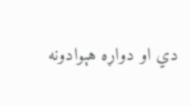دي او دواړه هېوادونه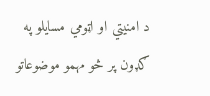د امنیتي او اټومي مسایلو په ګډون پر څو مهمو موضوعاتو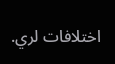اختلافات لري.